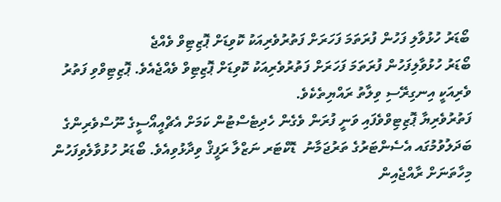ބޯޑަރު ހުޅުވާލި ފަހުން ފުރަތަމަ ފަހަރަށް ފަތުރުވެރިއަކު ކޮވިޑަށް ޕޮޒިޓިވް ވެއްޖެ
ބޯޑަރު ހުޅުވާލިފަހުން ފުރަތަމަ ފަހަރަށް ފަތުރުވެރިއަކު ކޮވިޑަށް ޕޮޒިޓިވް ވެއްޖެއެވެ. ޕޮޒިޓިވްވި ފަތުރު ވެރިއަކީ އިނގިރޭސި ވިލާތު ރައްޔިތެކެވެ.
ފަތުރުވެރިޔާ ޕޮޒިޓިވްވެފައި ވަނީ ފުރަން ވެގެން ހެދިޓެސްޓުން ކަމަށް އެޗްއީއޯސީގެ ނޫސްވެރިންގެ ބަދަލުވުމުގައ އެސެންޓަރުގެ ތަރުޖަމާނު  ޑޮކްޓަރ ނަޒްލާ ރަފީޤް ވިދާޅުވިއެވެ. ބޯޑަރު ހުޅުވާލެވިފަހުން މިހާތަނަށް ރާއްޖެއިން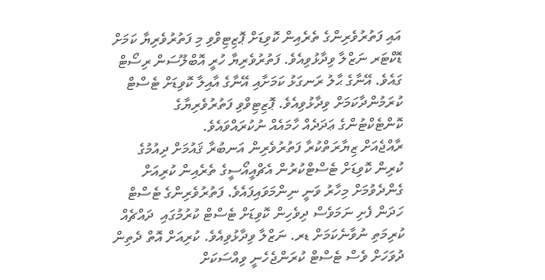އައި ފަތުރުވެރިންގެ ތެރެއިން ކޮވިޑަށް ޕޮޒިޓިވްވި މި ފަތުރުވެރިޔާ ކަމަށް ޑޮކްޓަރ ނަޒްލާ ވިދާޅުވިއެވެ. ފަތުރުވެރިޔާ ހުރީ އޮބްލޫސަން ރިސޯޓް ގައެވެ. އޭނާގެ ޙާލު ރަނގަޅު ކަމަށާއި އޭނާގެ އާއިލާ ކޮވިޑަށް ޓެސްޓް ކުރަމުންދާކަމަށް ވިދާޅުވިއެވެ. ޕޮޒިޓިވްވި ފަތުރުވެރިޔާގެ ކޮންޓެކްޓުންގެ ޢަދަދެއް ހާމައެއް ނުކުރައްވައެވެ.
ރާއްޖެއަށް ޒިޔާރަތްކުރާ ފަތުރުވެރިން އަނބުރާ ޤައުމަށް ދިއުމުގެ ކުރިން ކޮވިޑަށް ޓެސްޓްކުރުން އެޗްއީއޯސީގެ ތެރެއިން ކުރިއަށް  ގެންދެވުމަށް މިހާރު ވަނީ ނިންމަވައިފައެވެ. ފަތުރުވެރިންގެ ޓެސްޓް ހަދަން ފެށި ނަމަވެސް ދިވެހިން ކޮވިޑަށް ޓެސްޓް ކުރުމުގައި  ދައްޗެއް ކުރިމަތި ނުވާނެކަމަށް ޑރ. ނަޒްލާ ވިދާޅުވިއެވެ. ކުރިއަށް އޮތް ދެތިން ދުވަހަށް ވެސް ޓެސްޓް ކުރަންޖެހެނީ ވިއްސަކަށް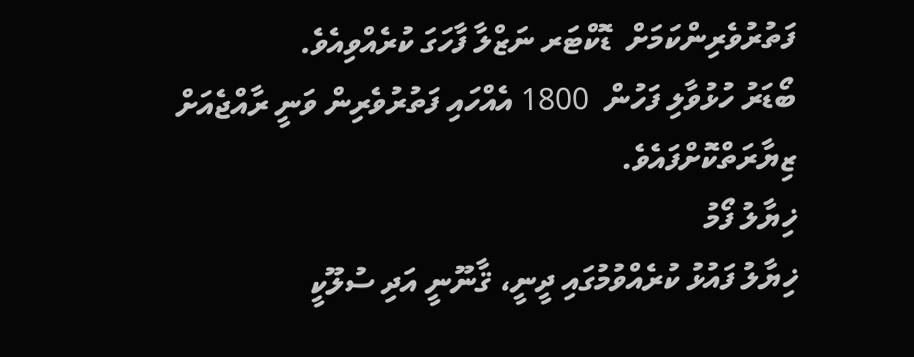ފަތުރުވެރިންކަމަށް  ޑޮކްޓަރ ނަޒްލާ ފާހަގަ ކުރެއްވިއެވެ.
ބޯޑަރު ހުޅުވާލި ފަހުން  1800 އެއްހައި ފަތުރުވެރިން ވަނީ ރާއްޖެއަށް ޒިޔާރަތްކޮށްފައެވެ.
ޚިޔާލު ފޯމު
ޚިޔާލު ފައުޅު ކުރެއްވުމުގައި ދީނީ، ޤާނޫނީ އަދި ސުލޫކީ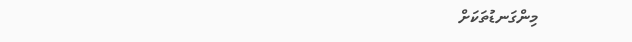މިންގަނޑުތަކަށް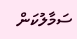ސަމާލުކަން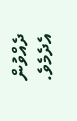ދެއްވުން އެދެމެވެ.